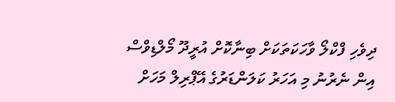ދިވެހި ފްކްލޯ ވާހަކަތަކަށް ބިނާކޮށް އުރީދޫ މޯލްޑިވްސް އިން ނެރުނު މި އަހަރު ކަލަންޑަރުގެ އޭޕްރިލް މަހަށް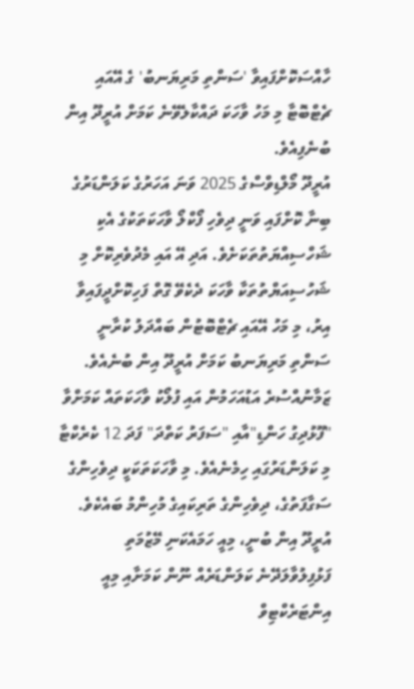ހާއްސަކޮށްފައިވާ 'ސަންތި މަރިޔަނބު' ގެ އޭއައި ޗެޓްބޮޓާ މި މަހު ވާހަކަ ދައްކާލެވޭނެ ކަމަށް އުރީދޫ އިން ބުނެފިއެވެ.
އުރީދޫ މޯލްޑިވްސްގެ 2025 ވަނަ އަހަރުގެ ކަލަންޑަރުގެ ބިނާ ކޮށްފައި ވަނީ ދިވެހި ފޯކްލޯ ވާހަކަތަކުގެ އެކި ޝަހްސިއްޔަތުތަކަށެވެ. އަދި އޭ އައި މެދުވެރިކޮށް މި ޝަހުސިއަޔްތުތަކާ ވާހަކަ ދެކެވޭ ގޮތް ފަހިކޮށްދީފައިވާ އިރު، މި މަހު އޭއައި ޗެޓްބޮޓުން ބައްދަލު ކުރާނީ ސަންތި މަރިޔަނބު ކަމަށް އުރީދޫ އިން ބުނެއެވެ.
ޒަމާނުއްސުރެ އަޑުއަހަމުން އައި ފުލޯކު ވާހަކަތައް ކަމަށްވާ "ފޫޅުދިގު ހަންޑި"އާއި "ސަފަރު ކަތްދަ" ފަދަ 12 ކެރެކްޓާ މި ކަލަންޑަރުގައި ހިމެނެއެވެ. މި ވާހަކަތަކަކީ ދިވެހިންގެ ސަގާފަތުގެ، ދިވެހިންގެ ތަރިކައިގެ މުހިންމު ބައެކެވެ.
އުރީދޫ އިން ބުނީ، މިއީ ހަމައެކަނި މޭޒުމަތި ފަޅުފިލުވާލަދޭނެ ކަލަންޑަރެއް ނޫން ކަމަށާއި މިއީ އިންޓަރެކްޓިވް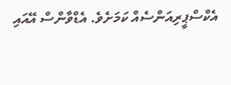އެކްސްޕީރިއަންސެއް ކަމަށެވެ. އެޑްވާންސް އޭއައި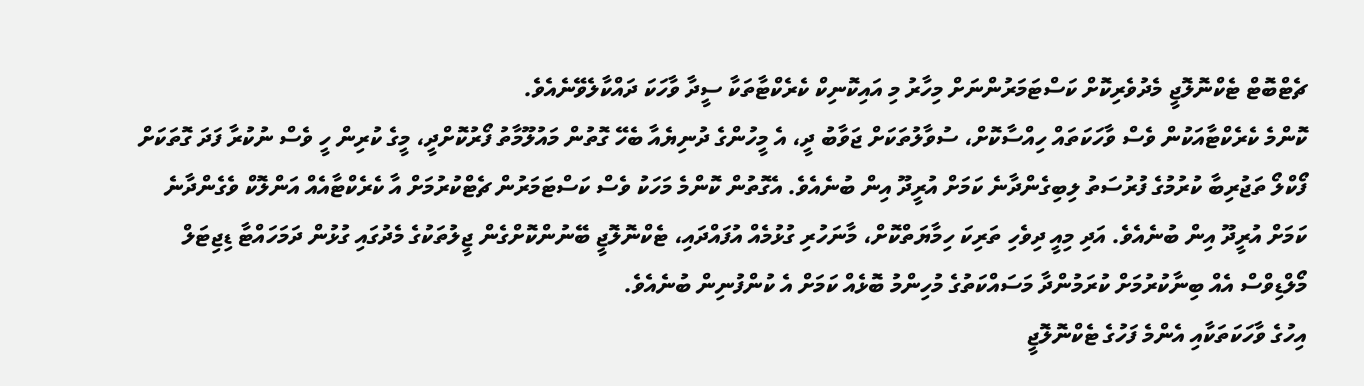ޗެޓްބޮޓް ޓެކްނޮލޮޖީ މެދުވެރިކޮށް ކަސްޓަމަރުންނަށް މިހާރު މި އައިކޮނިކް ކެރެކްޓާތަކާ ސީދާ ވާހަކަ ދައްކާލެވޭނެއެވެ.
ކޮންމެ ކެރެކްޓާއަކުން ވެސް ވާހަކަތައް ހިއްސާކޮށް، ސުވާލުތަކަށް ޖަވާބު ދީ، އެ މީހުންގެ ދުނިޔެއާ ބެހޭ ގޮތުން މައުލޫމާތު ފޯރުކޮށްދީ، މީގެ ކުރިން ހީ ވެސް ނުކުރާ ފަދަ ގޮތަކަށް ފޯކްލޯ ތަޖުރިބާ ކުރުމުގެ ފުރުސަތު ލިބިގެންދާނެ ކަމަށް އުރީދޫ އިން ބުނެއެވެ. އެގޮތުން ކޮންމެ މަހަކު ވެސް ކަސްޓަމަރުން ޗެޓްކުރުމަށް އާ ކެރެކްޓާއެއް އަންލޮކް ވެގެންދާނެ ކަމަށް އުރީދޫ އިން ބުނެއެވެ. އަދި މިއީ ދިވެހި ތަރިކަ ހިމާޔަތްކޮށް، މާނަހުރި ގުޅުމެއް އުފައްދައި، ޓެކްނޮލޮޖީ ބޭނުންކޮށްގެން ޖީލުތަކުގެ މެދުގައި ގުޅުން ދަމަހައްޓާ ޑިޖިޓަލް މޯލްޑިވްސް އެއް ބިނާކުރުމަށް ކުރަމުންދާ މަސައްކަތުގެ މުހިންމު ބޮޅެއް ކަމަށް އެ ކުންފުނިން ބުނެއެވެ.
އިހުގެ ވާހަކަތަކާއި އެންމެ ފަހުގެ ޓެކްނޮލޮޖީ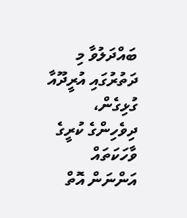ބައްދަލުވާ މި ދަތުރުގައި އުރީދޫއާ ގުޅިގެން، ދިވެހިންގެ ކުރީގެ ވާހަކަތައް އަންނަން އޮތް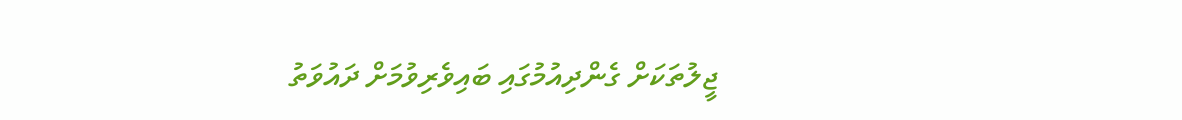ޖީލުތަކަށް ގެންދިއުމުގައި ބައިވެރިވުމަށް ދައުވަތު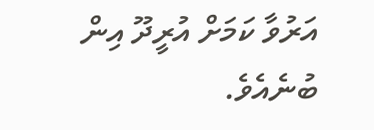އަރުވާ ކަމަށް އުރީދޫ އިން ބުނެއެވެ.